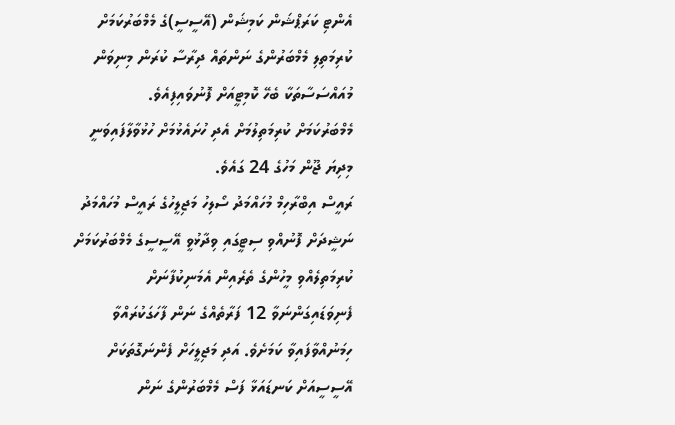އެންޓި ކަރަޕްޝަން ކަމިޝަން (އޭސީސީ)ގެ މެމްބަރުކަމަށް ކުރިމަތިލި މެމްބަރުންގެ ނަންތައް ދިރާސާ ކުރަން މިނިވަން މުއައްސަސާތަކާ ބެހޭ ކޮމިޓީއަށް ފޮނުވައިފިއެވެ.
މެމްބަރުކަމަށް ކުރިމަތިލުމަށް އެދި ހުށައެޅުމަށް ހުޅުވާލާފައިވަނީ މިދިޔަ ޖޫން މަހުގެ 24 ގައެވެ.
ރައީސް އިބްރާހިމް މުހައްމަދު ސޯލިހު މަޖިލީހުގެ ރައީސް މުހައްމަދު ނަޝީދަށް ފޮނުއްވި ސިޓީގައި ވިދާޅުވީ އޭސީސީގެ މެމްބަރުކަމަށް ކުރިމަތިލެއްވި މީހުންގެ ތެރެއިން އެމަނިކުފާނަށް ފެނިވަޑައިގަންނަވާ 12 ފަރާތެއްގެ ނަން ފާހަގަކުރައްވާ ހިމަނުއްވާފައިވާ ކަމަށެވެ. އަދި މަޖިލީހަށް ފެންނަގޮތަކަށް އޭސީސީއަށް ކަނޑައަޅާ ފަސް މެމްބަރުންގެ ނަން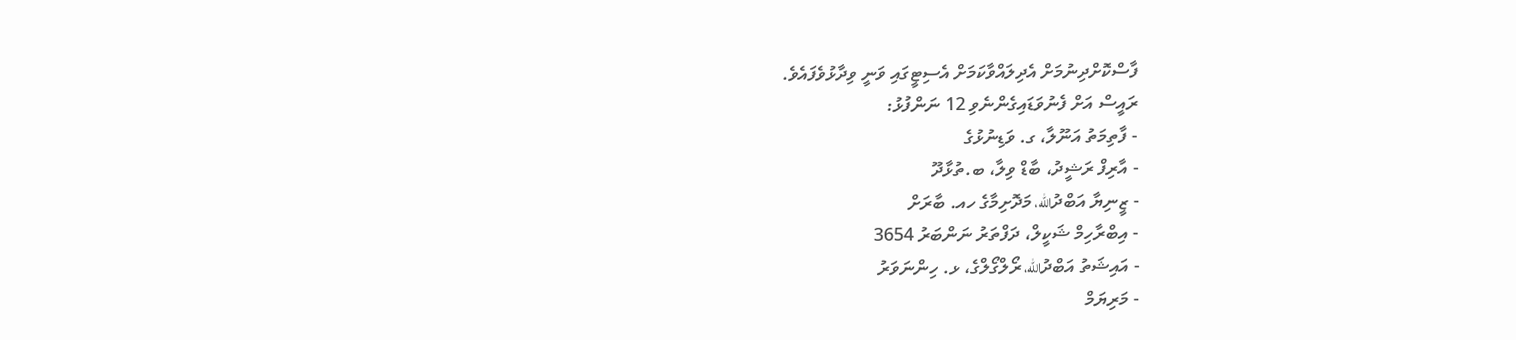ފާސްކޮށްދިނުމަށް އެދިލައްވާކަމަށް އެސިޓީގައި ވަނީ ވިދާޅުވެފައެވެ.
ރައީސް އަށް ފެނުވަޑައިގެންނެވި 12 ނަންފުޅު:
- ފާތިމަތު އަނޫލާ، ގ. ވަޑިނުޅުގެ
- އާރިފް ރަޝީދު، ބާޑް ވިލާ، ބ.ތުޅާދޫ
- ޒީނިޔާ އަބްދުالله، މަދޮށިމާގެ ހއ. ބާރަށް
- އިބްރާހިމް ޝަކީލް، ދަފްތަރު ނަންބަރު 3654
- އައިޝަތު އަބްދުالله، ރޯލްގޯލްގެ، ޅ. ހިންނަވަރު
- މަރިޔަމް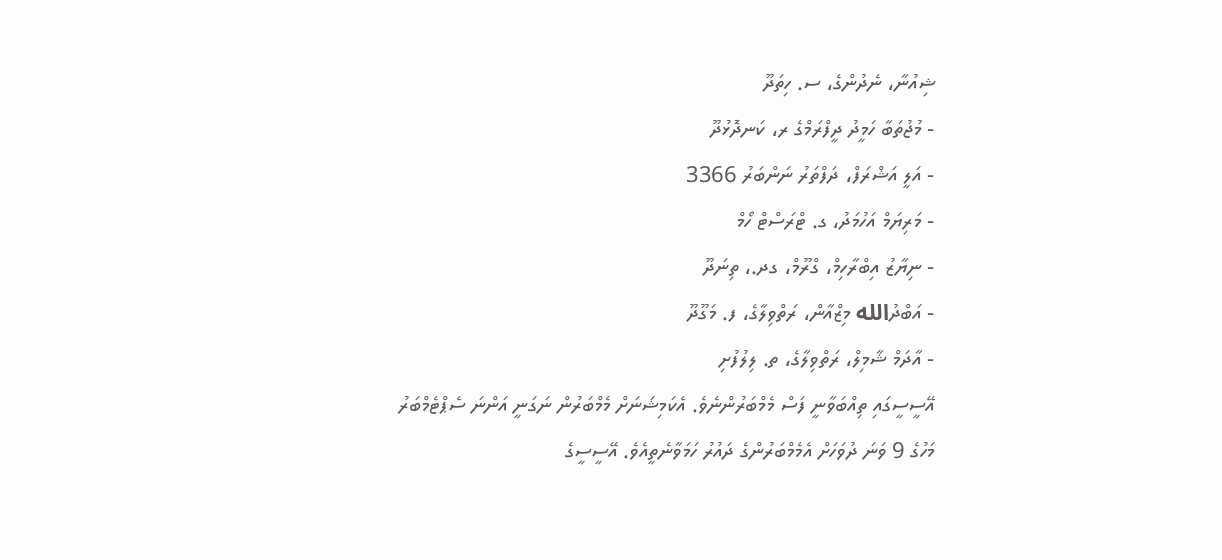ޝިއުނާ، ނެދުންގެ، ސ. ހިތަދޫ
- މުޖުތަބާ ހަމީދު ދީފްރަމްގެ ރ، ކަނދޮޅުދޫ
- އަލީ އަޝްރަފް، ދަފްތަރު ނަންބަރު 3366
- މަރިޔަމް އަހުމަދު، ގ. ޓްރަސްޓް ހޯމް
- ނިޔާޒު އިބްރާހިމް، ގްރޫމް، ގދ.، ތިނަދޫ
- އަބްދުالله މިޒްއާން، ރަތްވިލާގެ، ފ. މަގޫދޫ
- އާދަމް ޝާމިލް، ރަތްވިލާގެ، ތ. ލިލުފުށި
އޭސީސީގައި ތިއްބަވާނީ ފަސް މެމްބަރުންނެވެ. އެކަމިޝަނަށް މެމްބަރުން ނަގަނީ އަންނަ ސެޕްޓެމްބަރު މަހުގެ 9 ވަނަ ދުވަހަށް އެމެމްބަރުންގެ ދައުރު ހަމަވާނެތީއެވެ. އޭސީސީގެ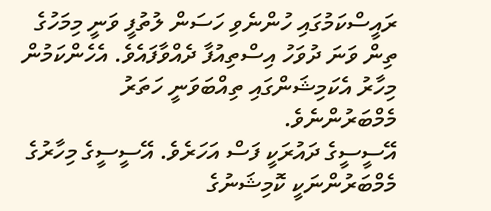ރައީސްކަމުގައި ހުންނެވި ހަސަން ލުތުފީ ވަނީ މިމަހުގެ ތިން ވަނަ ދުވަހު އިސްތިއުފާ ދެއްވާފައެވެ. އެހެންކަމުން މިހާރު އެކަމިޝަންގައި ތިއްބަވަނީ ހަތަރު މެމްބަރުންނެވެ.
އޭސީސީގެ ދައުރަކީ ފަސް އަހަރެވެ. އޭސީސީގެ މިހާރުގެ މެމްބަރުންނަކީ ކޮމިޝަނުގެ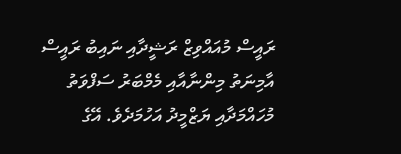ރައީސް މުއައްވިޒް ރަޝީދާއި ނައިބު ރައީސް އާމިނަތު މިންނާއާއި މެމްބަރު ސަފްވަތު މުހައްމަދާއި ޔަޒްމީދު އަހުމަދެވެ. އޭގެ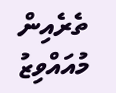ތެރެއިން މުއައްވިޒު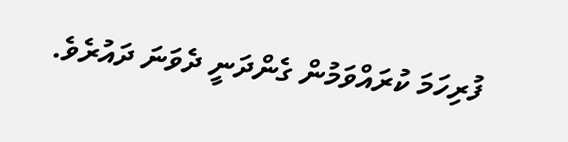ފުރިހަމަ ކުރައްވަމުން ގެންދަނީ ދެވަނަ ދައުރެވެ.